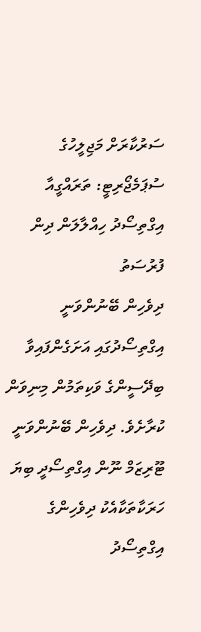ސަރުކާރަށް މަޖިލީހުގެ ސުޕަމެޖޯރިޓީ: ތަރައްގީއާ އިގްތިސޯދު ހިއްލާލަން ދިން ފުރުސަތު
ދިވެހިން ބޭނުންވަނީ އިގްތިސޯދުގައި އަށަގެންފައިވާ ބިދޭސީންގެ ވަކިތަމުން މިނިވަން ކުރާށެވެ. ދިވެހިން ބޭނުންވަނީ ޓޫރިޒަމް ނޫން އިގްތިސޯދީ ބިޔަ ހަރަކާތަކާއެކު ދިވެހިންގެ އިގްތިސޯދު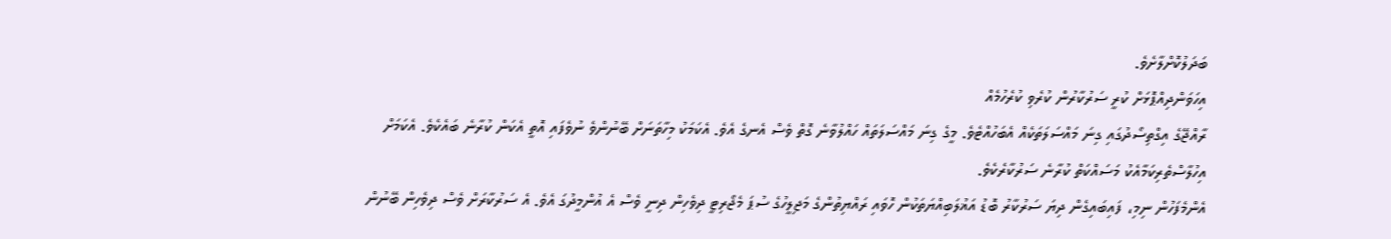ބަދަލުކޮށްލާށެވެ.
އިހަވަންދިއްޕޮޅަށް ކުރީ ސަރުކާރުން ކުރެވި ކުރެހުމެއް
ރާއްޖޭގެ އިގްތިސޯދުގައި ގިނަ މައްސަލަތަކެއް އެބަހުއްޓެވެ. މީގެ ގިނަ މައްސަލަތައް ހައްލުވާނެ ގޮތް ވެސް އެނގެ އެވެ. އެކަމަކު މިހާތަނަށް ބޭނުންވެ ނުވެފައި އޮތީ އެކަން ކުރާނެ ބައެކެވެ. އެކަމަށް އިހުލާސްތެރިކަމާއެކު މަސައްކަތް ކުރާނެ ސަރުކާރެކެވެ.
އެންމެފަހުން ނިމި، ފައިބައިގެން ދިޔަ ސަރުކާރު ބޮޑު އަޣުލަބިއްޔަތަކުން ހޮވައި ރައްޔިތުންގެ މަޖިލީހުގެ ސުޕަ މެޖޯރިޓީ ދިވެހިން ދިނީ ވެސް އެ އުންމީދުގަ އެވެ. އެ ސަރުކާރަށް ވެސް ދިވެހިން ބޭނުން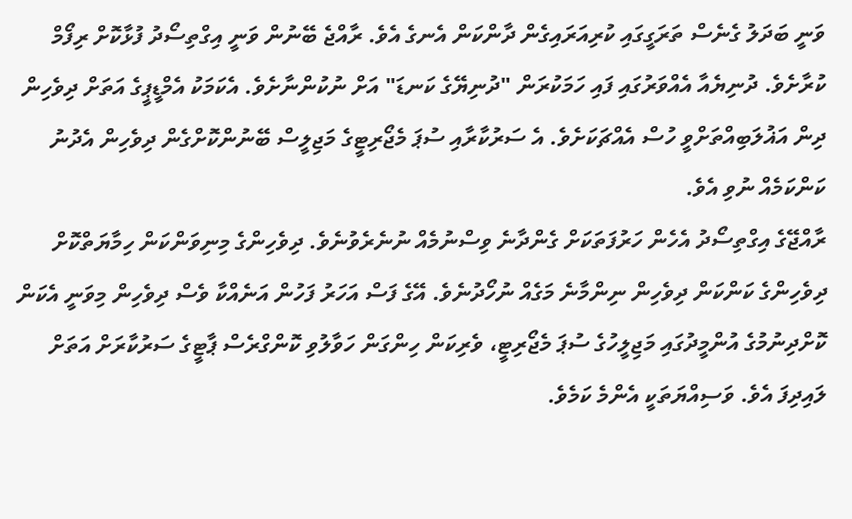ވަނީ ބަދަލު ގެނެސް ތަރަގީގައި ކުރިއަރައިގެން ދާންކަން އެނގެ އެވެ. ރާއްޖެ ބޭނުން ވަނީ އިގްތިސޯދު ފުޅާކޮށް ރިފޯމް ކުރާށެވެ. ދުނިޔެއާ އެއްވަރުގައި ފައި ހަމަކުރަން "ދުނިޔޭގެ ކަނޑަ" އަށް ނުކުންނާށެވެ. އެކަމަކު އެމްޑީޕީގެ އަތަށް ދިވެހިން ދިން އަޣުލަބިއްތަށްވީ ހުސް އެއްޗަކަށެވެ. އެ ސަރުކާރާއި ސުޕަ މެޖޯރިޓީގެ މަޖިލީސް ބޭނުންކޮށްގެން ދިވެހިން އެދުނު ކަންކަމެއް ނުވި އެވެ.
ރާއްޖޭގެ އިގްތިސޯދު އެހެން ހަރުފަތަކަށް ގެންދާނެ ވިސްނުމެއް ނުނެރެވުނެވެ. ދިވެހިންގެ މިނިވަންކަން ހިމާޔަތްކޮށް ދިވެހިންގެ ކަންކަން ދިވެހިން ނިންމާނެ މަގެއް ނުހޯދުނެވެ. އޭގެ ފަސް އަހަރު ފަހުން އަނެއްކާ ވެސް ދިވެހިން މިވަނީ އެކަން ކޮށްދިނުމުގެ އުންމީދުގައި މަޖިލީހުގެ ސުޕަ މެޖޯރިޓީ، ވެރިކަން ހިންގަން ހަވާލުވި ކޮންގްރެސް ޕާޓީގެ ސަރުކާރަށް އަތަށް ލައިދިފަ އެވެ. ވަސިއްޔަތަކީ އެންމެ ކަމެވެ.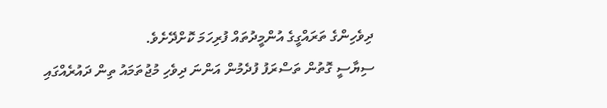ދިވެހިންގެ ތަރައްގީގެ އުންމީދުތައް ފުރިހަމަ ކޮށްދޭށެވެ.
ސިޔާސީ ގޮތުން ތަސްރަފު ފުދެމުން އަންނަ ދިވެހި މުޖުތަމައު ތިން ދައުރެއްގައި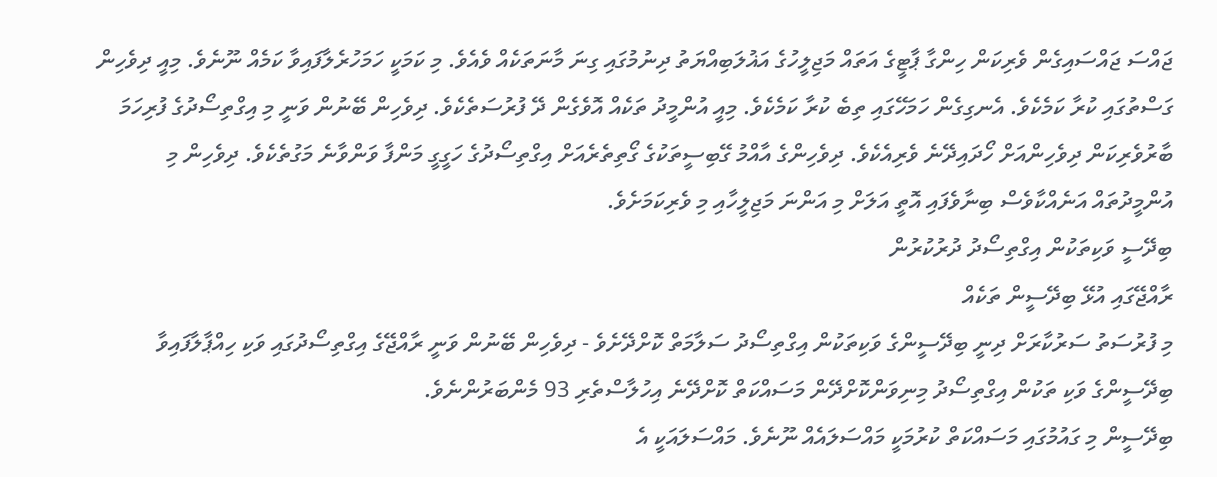ޖައްސަ ޖައްސައިގެން ވެރިކަން ހިންގާ ޕާޓީގެ އަތައް މަޖިލީހުގެ އަޣުލަބިއްޔަތު ދިނުމުގައި ގިނަ މާނަތަކެއް ވެއެވެ. މި ކަމަކީ ހަމަހުރެލާފައިވާ ކަމެއް ނޫނެވެ. މިއީ ދިވެހިން ގަސްތުގައި ކުރާ ކަމެކެވެ. އެނގިގެން ހަމަހޭގައި ތިބެ ކުރާ ކަމެކެވެ. މިއީ އުންމީދު ތަކެއް އޮވެގެން ދޭ ފުރުސަތެކެވެ. ދިވެހިން ބޭނުން ވަނީ މި އިގްތިސޯދުގެ ފުރިހަމަ ބާރުވެރިކަން ދިވެހިންއަށް ހޯދައިދޭނެ ވެރިއެކެވެ. ދިވެހިންގެ އާއްމު ގޭބިސީތަކުގެ ގޯތިތެރެއަށް އިގްތިސޯދުގެ ހަގީގީ މަންފާ ވަންވާނެ މަގުތެކެވެ. ދިވެހިން މި އުންމީދުތައް އަނެއްކާވެސް ބިނާވެފައި އޮތީ އަލަށް މި އަންނަ މަޖިލީހާއި މި ވެރިކަމަށެވެ.
ބިދޭސީ ވަކިތަކުން އިގްތިސޯދު ދުރުކުރުން
ރާއްޖޭގައި އުޅޭ ބިދޭސީން ތަކެއް
މި ފުރުސަތު ސަރުކާރަށް ދިނީ ބިދޭސީންގެ ވަކިތަކުން އިގްތިސޯދު ސަލާމަތް ކޮށްދޭށެވެ - ދިވެހިން ބޭނުން ވަނީ ރާއްޖޭގެ އިގްތިސޯދުގައި ވަކި ހިއްޕާލާފައިވާ ބިދޭސީންގެ ވަކި ތަކުން އިގްތިސޯދު މިނިވަންކޮށްދޭން މަސައްކަތް ކޮށްދޭނެ އިހުލާސްތެރި 93 މެންބަރުންނެވެ.
ބިދޭސީން މި ގައުމުގައި މަސައްކަތް ކުރުމަކީ މައްސަލައެއް ނޫނެވެ. މައްސަލައަކީ އެ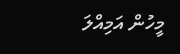މީހުން އަމިއްލަ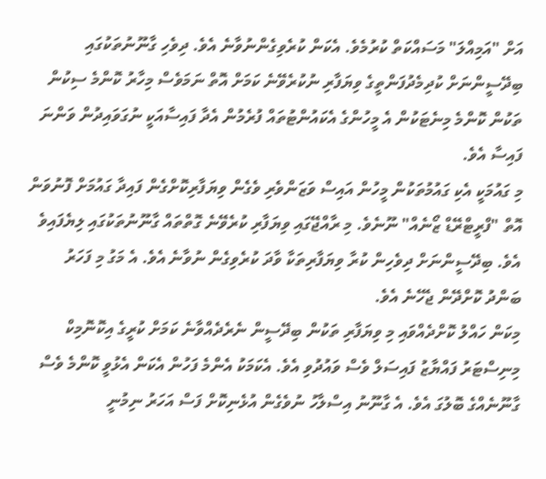އަށް "އަމިއްލަ" މަސައްކަތް ކުރުމެވެ. އެކަން ކުރެވިގެންނުވާނެ އެވެ. ދިވެހި ގާނޫނުތަކުގައި ބިދޭސީންނަށް ކުދިމެދުފަންތީގެ ވިޔަފާރި ނުކުރެވޭނެ ކަމަށް އޮތް ނަމަވެސް މިހާރު ކޮންމެ ސިކުން ތަކުން ކޮންމެ މިނެޓަކުން އެ މީހުންގެ އެކައުންޓުތައް ފުރެމުން އެދާ ފައިސާއަކީ ނުގަވައިދުން ވަންނަ ފައިސާ އެވެ.
މި ގައުމަކީ އެކި ގައުމުތަކުން މީހުން އައިސް ވަޒަންވެރި ވެގެން ވިޔަފާރިކޮށްގެން ފައިދާ ގައުމަށް ފޮނުވަން އޮތް "ފްރީޓްރޭޑް ޒޯނެއް" ނޫނެވެ. މި ރާއްޖޭގައި ވިޔަފާރި ކުރެވޭނެ ގޮތްތައް ގާނޫނުތަކުގައި ލިޔެފައިވެ އެވެ. ބިދޭސީންނަށް ދިވެހިން ކުރާ ވިޔަފާރިތަކާ ވާދަ ކުރެވިގެން ނުވާނެ އެވެ. އެ މަގު މި ފަހަރު ބަންދު ކޮށްދޭން ޖެހޭނެ އެވެ.
މިކަން ހައްލު ކޮށްދެއްވައި މި ވިޔަފާރި ތަކުން ބިދޭސީން ނެރެދެއްވާނެ ކަމަށް ކުރީގެ އިކޮނޮމިކް މިނިސްޓަރު ފައްޔާޒު ފައިސަލް ވެސް ވައުދުވި އެވެ. އެކަމަކު އެންމެ ފަހުން އެކަން އެޅުވީ ކޮންމެ ވެސް ގާނޫނެއްގެ ބޮލުގަ އެވެ. އެ ގާނޫނު އިސްލާހު ނުވެގެން އުޅެނިކޮށް ފަސް އަހަރު ނިމުނީ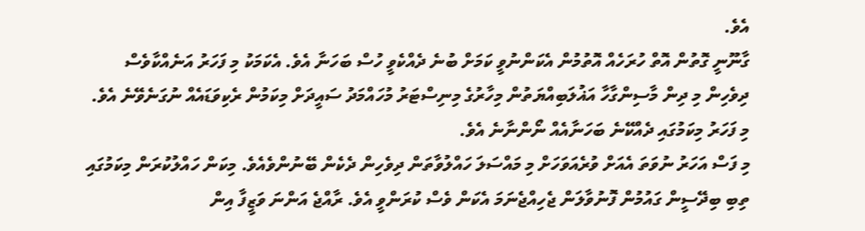އެވެ.
ގާނޫނީ ގޮތުން އޮތް ހުރަހެއް އޮތުމުން އެކަންނުވީ ކަމަށް ބުނެ ދެއްކެވީ ހުސް ބަހަނާ އެވެ. އެކަމަކު މި ފަހަރު އަނެއްކާވެސް ދިވެހިން މި ދިން މާސިންގާހާ އަޣުލަބިއްޔަތުން މިހާރުގެ މިނިސްޓަރު މުހައްމަދު ސައީދަށް މިކަމުން ރެކިވަޑައެއް ނުގަނެވޭނެ އެވެ. މި ފަހަރު މިކަމުގައި ދެއްކޭނެ ބަހަނާއެއް ނޯންނާނެ އެވެ.
މި ފަސް އަހަރު ނުވަތަ އެއަށް ވުރެއަވަހަށް މި މައްސަލަ ހައްލުވާތަން ދިވެހިން ދެކެން ބޭނުންވެއެވެ. މިކަން ހައްލުކުރަން މިކަމުގައި ތިބި ބިދޭސީން ގައުމުން ފޮނުވާލަން ޖެހިއްޖެނަމަ އެކަން ވެސް ކުރަންވީ އެވެ. ރާއްޖެ އަންނަ ވަޒީފާ އިން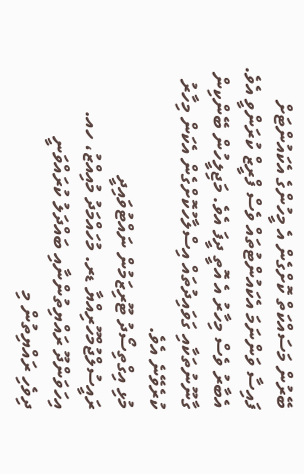ބޭރުން މަސައްކަތް ކޮށްގެން އެ މީހުންގެ އެކައުންޓަށް ފައިސާ ވަންނަމަ އެކައުންޓުތައް ވެސް ފްރީޒް ކުރަންވީ އެވެ. އެބާރު ވެސް މިހާރު އެ އޮތީ ދީފަ އެވެ. މަޖިލީހުން ބޭންކިން ގާނޫނުތަކާއި ގަވައިދުތައް އިސްލާހުކޮށްގެން އެކަން މިހާރު ކުރެވޭނެ އެވެ.
މުޅި އިގްތިސޯދު ޓޫރިޒަމުން ނައްޓުވައިދީ
ރައީސުލްޖުމްހޫރިއްޔާ ޑރ. މުހައްމަދު މުއިއްޒު، ހއ. އިހަވަންދޫ ރައްޔިތުންނާއި ބައްދަލު ކުރައްވަނީ
ދިވެހި ރައްޔިތުން މި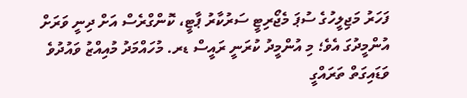ފަހަރު މަޖިލީހުގެ ސުޕަ މެޖޯރިޓީ ސަރުކާރު ޕާޓީ، ކޮންގްރެސް އަށް ދިނީ ވަރަށް އުންމީދުގަ އެވެ؛ މި އުންމީދު ކުރަނީ ރައީސް ޑރ. މުހައްމަދު މުއިއްޒު ވައުދުވެ ވަޑައިގަތް ތަރައްގީ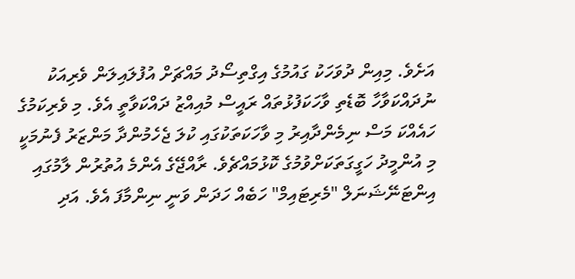އަށެވެ. މިއިން ދުވަހަކު ގައުމުގެ އިގްތިސޯދު މައްޗަށް އުފުލައިލަން ވެރިއަކު ނުދައްކަވާހާ ބޮޑެތި ވާހަކަފުޅުތައް ރައީސް މުއިއްޒު ދައްކަވާތީ އެވެ. މި ވެރިކަމުގެ ހައެއްކަ މަސް ނިމެންދާއިރު މި ވާހަކަތަކުގައި ކުލަ ޖެހެމުންދާ މަންޒަރު ފެނުމަކީ މި އުންމީދު ހަގީގަތަކަށްވުމުގެ ކޮޅުމައްޗެވެ. ރާއްޖޭގެ އެންމެ އުތުރުން ލާމުގައި އިންޓަނޭޝަނަލް "މެރިޓައިމް" ހަބެއް ހަދަން ވަނީ ނިންމާފަ އެވެ. އަދި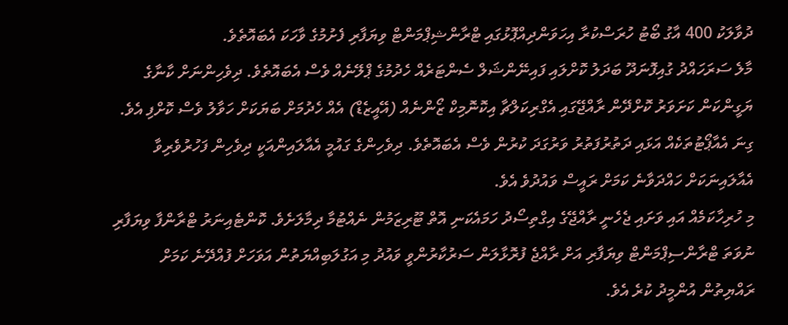ދުވާލަކު 400 އާގު ބޯޓު ހުރަސްކުރާ އިހަވަންދިއްޕޮޅުގައި ޓްރާންޝިޕްމަންޓް ވިޔަފާރި ފެށުމުގެ ވާހަކަ އެބައޮތެވެ.
މާލެ ސަރަހައްދު ގުއިފޮނަދޫ ބަދަލު ކޮށްލައި ފައިނޭންޝަލް ސެންޓަރެއް ހެދުމުގެ ޕްލޭނެއް ވެސް އެބައޮތެވެ. ދިވެހިންނަށް ކާނާގެ ޔަގީންކަން ކަށަވަރު ކޮށްދޭން ރާއްޖޭގައި އެގްރިކަލްޗާ އިކޮނޮމިކް ޒޯންނެއް (އޭއީޒެޑް) އެއް ހެދުމަށް ބަޔަކަށް ހަވާލު ވެސް ކޮށްފި އެވެ. ގިނަ އެއާޕޯޓުތަކެއް އަޅައި ދަތުރުފަތުރު ވަރުގަދަ ކުރުން ވެސް އެބައޮތެވެ. ދިވެހިންގެ ގައުމީ އެއާލައިންއަކީ ދިވެހިން ފަހުރުވެރިވާ އެއާލައިނަކަށް ހައްދަވާނެ ކަމަށް ރައީސް ވައުދުވެ އެވެ.
މި ހުރިހާކަމެއް އައި ވަށައި ޖެހެނީ ރާއްޖޭގެ އިގްތިސޯދު ހަމައެކަނި އޮތް ޓޫރިޒަމުން ނެއްޓުމާ ދިމާލަށެވެ. ކޮންޓެއިނަރު ޓްރާންފާ ވިޔަފާރި ނުވަތަ ޓްރާންސިޕްމަންޓް ވިޔަފާރި އަށް ރާއްޖެ ފުރޮޅާލަން ސަރުކާރުންވީ ވައުދު މި އަގުލަބިއްޔަތުން އަވަހަށް ފުއްދޭނެ ކަމަށް ރައްޔިތުން އުންމީދު ކުރެ އެވެ.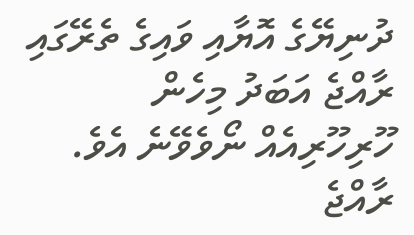ދުނިޔޭގެ އޮޔާއި ވައިގެ ތެރޭގައި ރާއްޖެ އަބަދު މިހެން ހޫރިހޫރިއެއް ނޯވެވޭނެ އެވެ. ރާއްޖެ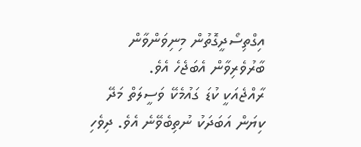އިގްތިސޯދީގޮތުން މިނިވަންވާން ބާރުވެރިވާން އެބަޖެހެ އެވެ.
ރާއްޖެއަކީ ކުޑަ ގައުމެކޭ ވަސީލަތް މަދޭ ކިޔަން އަބަދަކު ނުތިބެވޭނެ އެވެ. ދިވެހި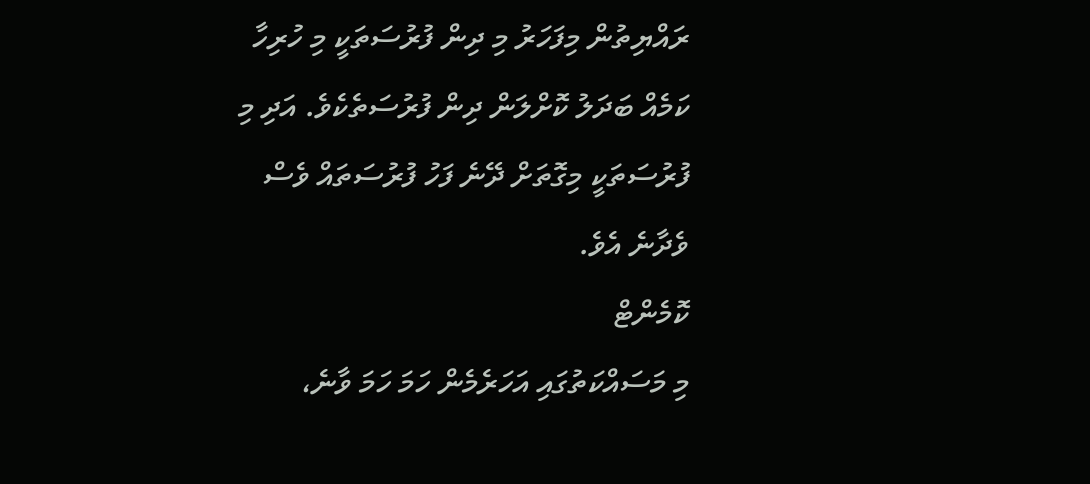ރައްޔިތުން މިފަހަރު މި ދިން ފުރުސަތަކީ މި ހުރިހާ ކަމެއް ބަދަލު ކޮށްލަން ދިން ފުރުސަތެކެވެ. އަދި މި ފުރުސަތަކީ މިގޮތަށް ދޭނެ ފަހު ފުރުސަތައް ވެސް ވެދާނެ އެވެ.
ކޮމެންޓް
މި މަސައްކަތުގައި އަހަރެމެން ހަމަ ހަމަ ވާނެ،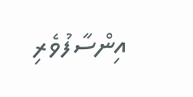އިންސާފުވެރި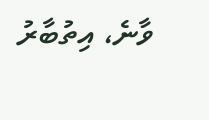ވާނެ، އިތުބާރު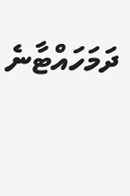ދަމަހައްޓާނެ